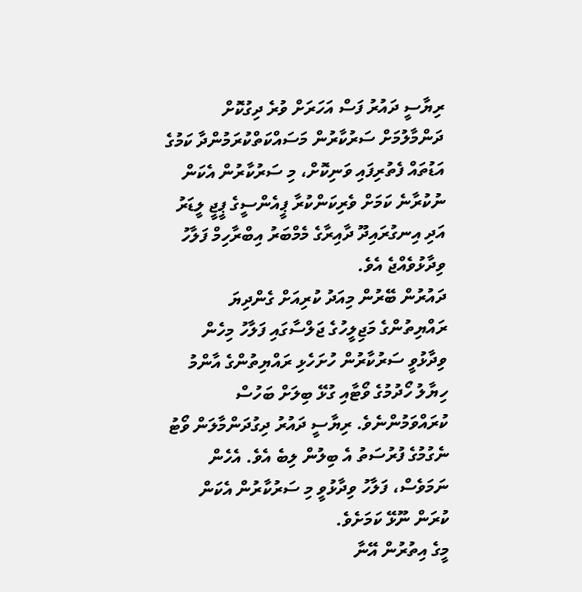ރިޔާސީ ދައުރު ފަސް އަހަރަށް ވުރެ ދިގުކޮށް ދަންމާލުމަށް ސަރުކާރުން މަސައްކަތްކުރަމުންދާ ކަމުގެ އަޑުތައް ފެތުރިފައި ވަނިކޮށް، މި ސަރުކާރުން އެކަން ނުކުރާނެ ކަމަށް ވެރިކަންކުރާ ޕީއެންސީގެ ޕީޖީ ލީޑަރު އަދި އިނގުރައިދޫ ދާއިރާގެ މެމްބަރު އިބްރާހިމް ފަލާހު ވިދާޅުވެއްޖެ އެވެ.
ދައުރުން ބޭރުން މިއަދު ކުރިއަށް ގެންދިޔަ ރައްޔިތުންގެ މަޖިލީހުގެ ޖަލްސާގައި ފަލާހު މިހެން ވިދާޅުވީ ސަރުކާރުން ހުށަހެޅި ރައްޔިތުންގެ އާންމު ހިޔާލު ހޯދުމުގެ ވޯޓާއި ގުޅޭ ބިލަށް ބަހުސް ކުރައްވަމުންނެވެ. ރިޔާސީ ދައުރު ދިގުދަންމާލަން ވޯޓު ނެގުމުގެ ފުރުސަތު އެ ބިލުން ލިބެ އެވެ. އެހެން ނަމަވެސް، ފަލާހު ވިދާޅުވީ މި ސަރުކާރުން އެކަން ކުރަން ނޫޅޭ ކަމަށެވެ.
މީގެ އިތުރުން އޭނާ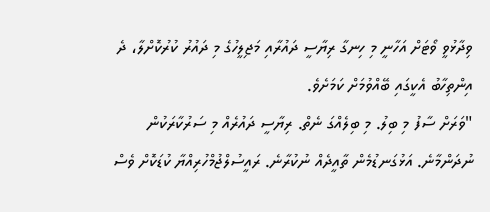ވިދާޅުވީ ވޯޓަށް އަހާނީ މި ހިނގާ ރިޔާސީ ދައުރާއި މަޖިލީހުގެ މި ދައުރު ކުރުކޮށްލާ، ދެ އިންތިހާބު އެކީގައި ބޭއްވުމަށް ކަމަށެވެ.
"ވަރަށް ސާފު މި ބިލު. މި ބިލެއްގަ ނެތް. ރިޔާސީ ދައުރެއް މި ސަރުކާރަކުން ނުދަންމާނެ. އަޅުގަނޑުމެން ތާއީދެއް ނުކުރާނެ. ރައީސުލްޖުމްހުރިއްޔާ ކުޑަކޮށް ވެސް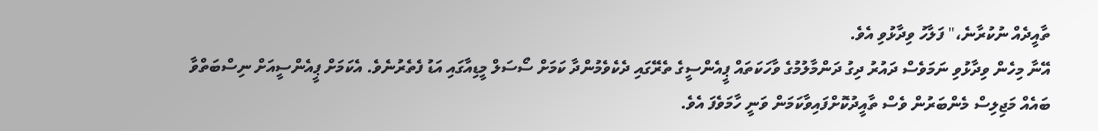ތާއީދެއް ނުކުރާނެ،" ފަލާހު ވިދާޅުވި އެވެ.
އޭނާ މިހެން ވިދާޅުވި ނަމަވެސް ދައުރު ދިގު ދަންމާލުމުގެ ވާހަކަތައް ޕީއެންސީގެ ތެރޭގައި ދެކެވެމުންދާ ކަމަށް ސޯސަލް މީޑިއާގައި އަޑު ފެތެރުނެވެ. އެކަމަށް ޕީއެންސީއަށް ނިސްބަތްވާ ބައެއް މަޖިލިސް މެންބަރުން ވެސް ތާއީދުކޮށްފައިވާކަމަން ވަނީ ހާމަވެފަ އެވެ.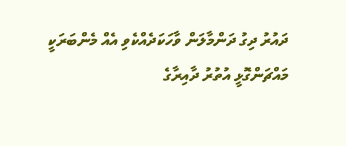ދައުރު ދިގު ދަންމާލަން ވާހަކަދެއްކެވި އެއް މެންބަރަކީ މައްޗަންގޮޅީ އުތުރު ދާއިރާގެ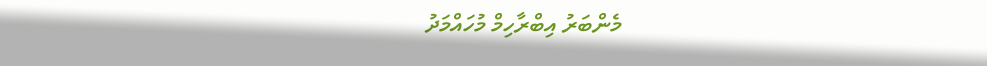މެންބަރު އިބްރާހިމް މުހައްމަދު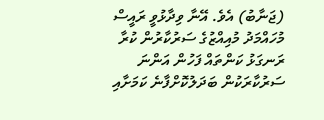(ޖަނާބު) އެވެ. އޭނާ ވިދާޅުވީ ރައީސް މުހައްމަދު މުއިއްޒުގެ ސަރުކާރުން ކުރާ ރަނގަޅު ކަންތައް ފަހުން އަންނަ ސަރުކާރަކުން ބަދަލުކޮށްފާނެ ކަމަށާއި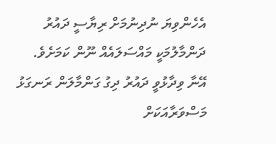އެހެންވިޔަ ނުދިނުމަށް ރިޔާސީ ދައުރު ދަންމާލުމަކީ މައްސަލައެއް ނޫން ކަމަށެވެ.
އޭނާ ވިދާޅުވީ ދައުރު ދިގު ގަންމާލަން ރަނގަޅު މަސްވަރާއަކަށް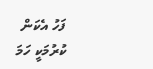ފަހު އެކަން ކުރުމަކީ ހަމަ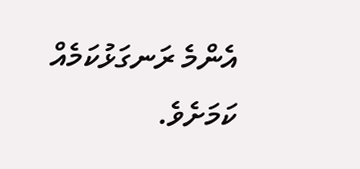އެންމެ ރަނގަޅުކަމެއް ކަމަށެވެ.